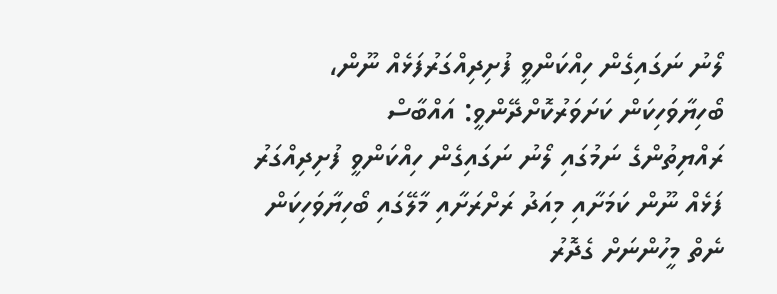ލޯނު ނަގައިގެން ހިއްކަންވީ ފުށިދިއްގަރުފަޅެއް ނޫން، ބޯހިޔާވަހިކަން ކަށަވަރުކޮށްދޭންވީ: އައްބާސް
ރައްޔިތުންގެ ނަމުގައި ލޯނު ނަގައިގެން ހިއްކަންވީ ފުށިދިއްގަރު ފަޅެއް ނޫން ކަމަށާއި މިއަދު ރަށްރަށާއި މާލޭގައި ބޯހިޔާވަހިކަން ނެތް މީހުންނަށް ގެދޮރު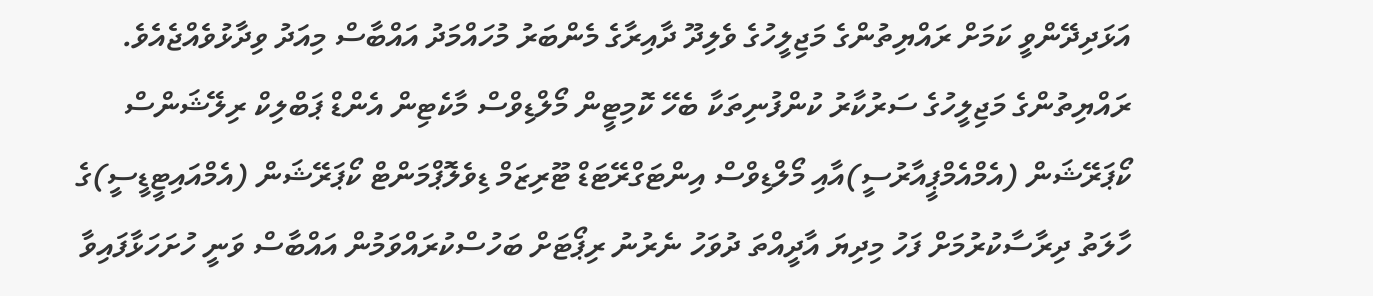އަޅަދިދޭންވީ ކަމަށް ރައްޔިތުންގެ މަޖިލީހުގެ ވެލިދޫ ދާއިރާގެ މެންބަރު މުހައްމަދު އައްބާސް މިއަދު ވިދާޅުވެއްޖެއެވެ. ރައްޔިތުންގެ މަޖިލީހުގެ ސަރުކާރު ކުންފުނިތަކާ ބެހޭ ކޮމިޓީން މޯލްޑިވްސް މާކެޓިން އެންޑް ޕަބްލިކް ރިލޭޝަންސް ކޯޕަރޭޝަން (އެމްއެމްޕީއާރުސީ)އާއި މޯލްޑިވްސް އިންޓަގްރޭޓަޑް ޓޫރިޒަމް ޑިވެލޮޕްމަންޓް ކޯޕަރޭޝަން (އެމްއައިޓީޑީސީ)ގެ ހާލަތު ދިރާސާކުރުމަށް ފަހު މިދިޔަ އާދީއްތަ ދުވަހު ނެރުނު ރިޕޯޓަށް ބަހުސްކުރައްވަމުން އައްބާސް ވަނީ ހުށަހަޅާފައިވާ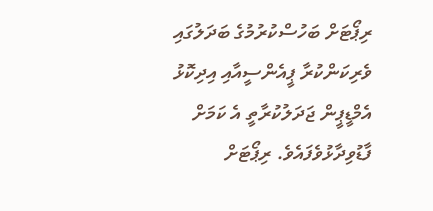ރިޕޯޓަށް ބަހުސްކުރުމުގެ ބަދަލުގައި ވެރިކަންކުރާ ޕީއެންސީއާއި އިދިކޮޅު އެމްޑީޕީން ޖަދަލުކުރާތީ އެ ކަމަށް ފާޑުވިދާޅުވެފައެވެ. ރިޕޯޓަށް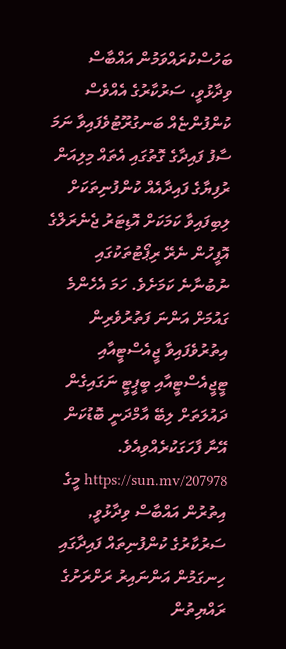ބަހުސްކުރައްވަމުން އައްބާސް ވިދާޅުވީ، ސަރުކާރުގެ އެއްވެސް ކުންފުންޏެއް ބަނގުރޫޓުވެފައިވާ ނަމަ ސާފު ފައިދާގެ ގޮތުގައި އެތައް މިލިއަން ރުފިޔާގެ ފައިދާއެއް ކުންފުނިތަކަށް ލިބިފައިވާ ކަމަކަށް އޮޑިޓަރު ޖެނެރަލްގެ އޮފީހުން ނެރޭ ރިޕޯޓުތަކުގައި ނުބުނާނެ ކަމަށެވެ. ހަމަ އެހެންމެ ގައުމަށް އަންނަ ފަތުރުވެރިން އިތުރުވެފައިވާ ޖީއެސްޓީއާއި ޓީޖީއެސްޓީއާއި ބީޕީޓީ ނަގައިގެން ދައުލަތަށް ލިބޭ އާމްދަނީ ބޮޑުކަން އޭނާ ފާހަގަކުރެއްވިއެވެ. https://sun.mv/207978 މީގެ އިތުރުން އައްބާސް ވިދާޅުވީ, ސަރުކާރުގެ ކުންފުނިތައް ފައިދާގައި ހިނގަމުން އަންނައިރު ރަށްރަށުގެ ރައްޔިތުން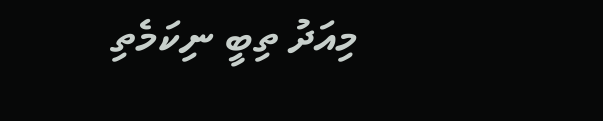މިއަދު ތިބީ ނިކަމެތި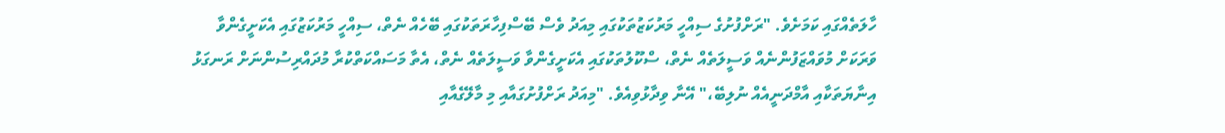ހާލަތެއްގައި ކަމަށެވެ. "ރަށްފުށުގެ ސިއްހީ މަރުކަޒުތަކުގައި މިއަދު ވެސް ބޭސްފިހާރަތަކުގައި ބޭހެއް ނެތް، ސިއްހީ މަރުކަޒުގައި އެކަށީގެންވާ ވަރަކަށް މުވައްޒަފުންނެއް ވަސީލަތެއް ނެތް، ސްކޫލުތަކުގައި އެކަށީގެންވާ ވަސީލަތެއް ނެތް، އެތާ މަސައްކަތްކުރާ މުދައްރިސުންނަށް ރަނގަޅު އިނާޔަތަކާއި އާމްދަނީއެއް ނުލިބޭ،" އޭނާ ވިދާޅުވިއެވެ. "މިއަދު ރަށްފުށުގައާއި މި މާލޭގެއާއި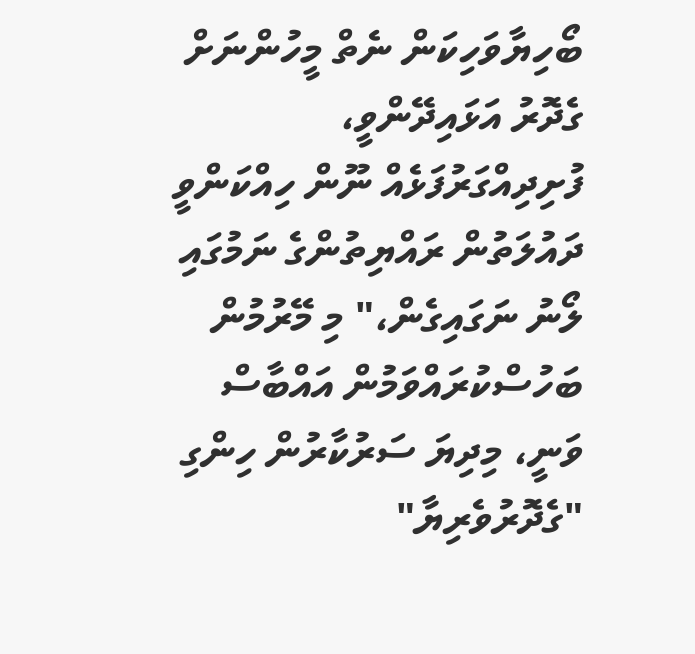ބޯހިޔާވަހިކަން ނެތް މީހުންނަށް ގެދޮރު އަޅައިދޭންވީ، ފުށިދިއްގަރުފަޅެއް ނޫން ހިއްކަންވީ ދައުލަތުން ރައްޔިތުންގެ ނަމުގައި ލޯނު ނަގައިގެން،" މި މޭރުމުން ބަހުސްކުރައްވަމުން އައްބާސް ވަނީ، މިދިޔަ ސަރުކާރުން ހިންގި "ގެދޮރުވެރިޔާ"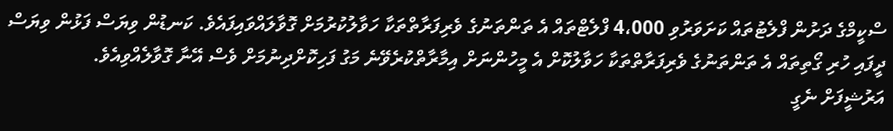ސްކީމްގެ ދަށުން ފްލެޓުތައް ކަށަވަރުވި 4،000 ފްލެޓްތައް އެ ތަންތަނުގެ ވެރިފަރާތްތަކާ ހަވާލުކުރުމަށް ގޮވާލައްވައިފައެވެ. ކަނޑުން ވިޔަސް ފަޅުން ވިޔަސް ދީފައި ހުރި ގޯތިތައް އެ ތަންތަނުގެ ވެރިފަރާތްތަކާ ހަވާލުކޮށް އެ މީހުންނަށް އިމާރާތްކުރެވޭނެ މަގު ފަހިކޮށްދިނުމަށް ވެސް އޭނާ ގޮވާލެއްވިއެވެ.
އަރުޝީފަށް ނެގީ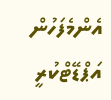އެންމެފަހުން އަޕްޑޭޓްކުރީ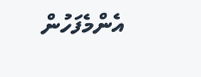އެންމެފަހުން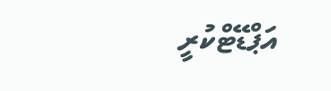އަޕްޑޭޓްކުރީ